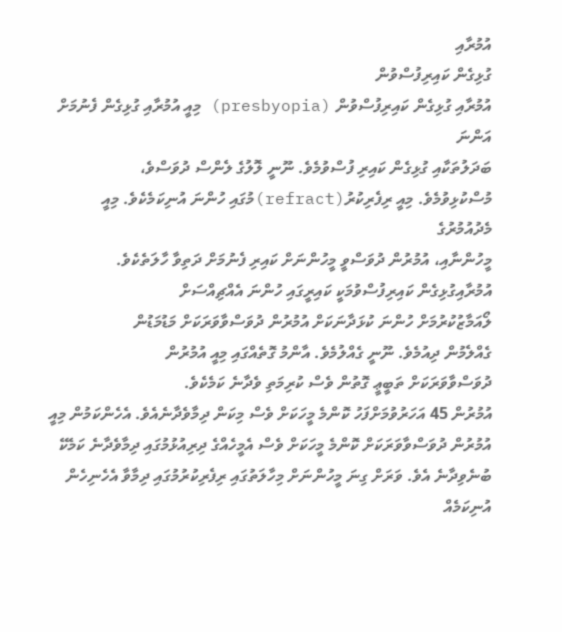އުމުރާއި
ގުޅިގެން ކައިރިފުސްވުން
އުމުރާއި ގުޅިގެން ކައިރިފުސްވުން (presbyopia) މިއީ އުމުރާއި ގުޅިގެން ފެނުމަށް އަންނަ
ބަދަލުތަކާއި ގުޅިގެން ކައިރި ފުސްވުމެވެ. ނޫނީ ލޮލުގެ ލެންސް ދުވަސްވެ،
މުސްކުޅިވުމެވެ. މިއީ ރިފެރިކުރު(refract)މުގައި ހުންނަ އުނިކަމެކެވެ. މިއީ މެދުއުމުރުގެ
މީހުންނާއި، އުމުރުން ދުވަސްވީ މީހުންނަށް ކައިރި ފެނުމަށް ދަތިވާ ހާލަތެކެވެ.
އުމުރާއިގުޅިގެން ކައިރިފުސްވުމަކީ ކައިރީގައި ހުންނަ އެއްޗިއްސަށް
ލޯއަމާޒުކުރުމަށް ހުންނަ ކުޅަދާނަކަށް އުމުރުން ދުވަސްވާވަރަކަށް މަޑުމަޑުން
ގެއްލެމުން ދިއުމެވެ. ނޫނީ ގެއްލުމެވެ. އާންމު ގޮތެއްގައި މިއީ އުމުރުން
ދުވަސްވާވަރަކަށް ތަބީޢީ ގޮތުން ވެސް ކުރިމަތި ވެދާނެ ކަމެކެވެ.
އުމުރުން 45 އަހަރުވުމަށްފަހު ކޮންމެ މީހަކަށް ވެސް މިކަން ދިމާވެދާނެއެވެ. އެހެންކަމުން މިއީ އުމުރުން ދުވަސްވާވަރަކަށް ކޮންމެ މީހަކަށް ވެސް އެމީހެއްގެ ދިރިއުޅުމުގައި ދިމާވެދާނެ ކަމެކޭ ބުނެވިދާނެ އެވެ. ވަރަށް ގިނަ މީހުންނަށް މިހާލަތުގައި ރިފެރިކުރުމުގައި ދިމާވާ އެހެނިހެން އުނިކަމެއް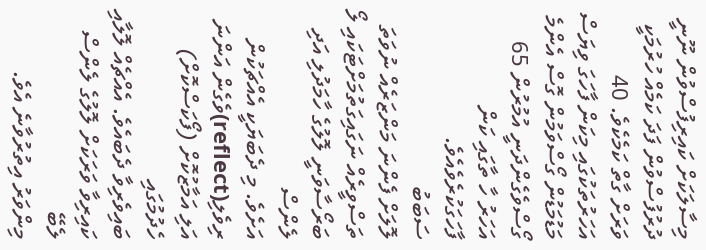މިސާލަކަށް ކައިރިފުސްވުން ނޫނީ ދުރުފުސްވުން ފަދަ ކަމެއް ހުރުމަކީ ވަރަށް ގާތް ކަމެކެވެ. 40 އަހަރުތަކުގައި މިކަން ފާހަގަ ވިޔަސް މަޑުމަޑުން ގޯސްވަމުން ގޮސް އެންމެ ގޯސްވެގެންދަނީ އުމުރުން 65 އަހަރު ހާ ތާގައި ކަން ފާހަގަކުރެވެއެވެ.
ސަބަބު
ލޮލަށް ފެންނަ މަންޒަރެއް ނުވަތަ
ތަސްވީރެއް ނަގައިގަތުމަށްޓަކައި ލޯ ބަރޯސާވަނީ ލޮލުގެ ހާމަދުލި އަދި ލެންސް
އަށެވެ. މި ދެބަޔަކީ އެއްޗަކުން ރިވެލި(reflect)ވެގެން އަންނަ އަލި އަމާޒުކޮށް (ފޯކަސްކޮށް) ހެދުމުގައި
ބައިވެރިވާ ދެބައެވެ. އެއްޗެއް ލޮލާއި ކައިރިވާ ވަރަކަށް ލޮލުގެ ލެންސް ލެބޭ
މިންވަރު އިތުރުވާނެ އެވެ.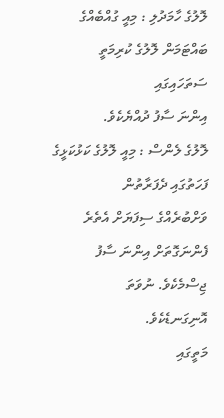ލޮލުގެ ހާމަދުލި : މިއީ ގުއްބެއްގެ ބައްޓަމަން ލޮލުގެ ކުރިމަތީ ސަތަހައިގައި
އިންނަ ސާފު ދުއްޔެކެވެ.
ލޮލުގެ ލެންސް : މިއީ ލޮލުގެ ކަޅުކަޅީގެ ފަހަތުގައި ދެފަރާތުން
ވަށްބުރެއްގެ ސިފަޔަށް އެތެރެ ފެންނަގޮތަށް އިންނަ ސާފު ޖިސްމެކެވެ. ނުވަތަ
އޮނިގަނޑެކެވެ.
މަތީގައި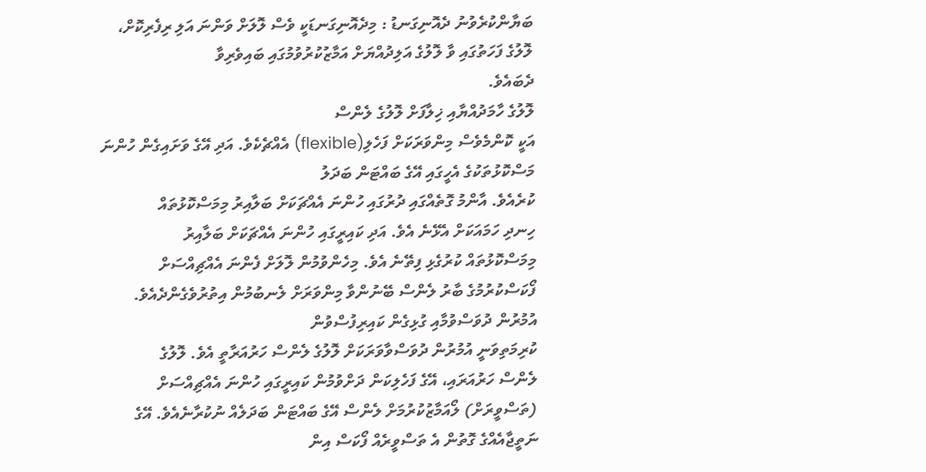ބަޔާންކުރެވުނު ދެއޮނިގަނޑު : މިދެއޮނިގަނޑަކީ ވެސް ލޮލަށް ވަންނަ އަލި ރިފެރިކޮށް،
ލޮލުގެ ފަހަތުގައި ވާ ލޮލުގެ އަލިދުއްޔަށް އަމާޒުކުރުވުމުގައި ބައިވެރިވާ
ދެބައެވެ.
ލޮލުގެ ހާމަދުއްޔާއި ޚިލާފަށް ލޮލުގެ ލެންސް
އަކީ ކޮންމެވެސް މިންވަރަކަށް ފަހެލި(flexible) އެއްޗެކެވެ. އަދި އޭގެ ވަށައިގެން ހުންނަ މަސްކޮޅުތަކުގެ އެހީގައި އޭގެ ބައްޓަން ބަދަލު
ކުރެއެވެ. އާންމު ގޮތެއްގައި ދުރުގައި ހުންނަ އެއްޗަކަށް ބަލާއިރު މިމަސްކޮޅުތައް
ހިނދި ހަމައަކަށް އެޅޭނެ އެވެ. އަދި ކައިރީގައި ހުންނަ އެއްޗަކަށް ބަލާއިރު
މިމަސްކޮޅުތައް ކުރުގެޅި ފިތޭނެ އެވެ. މިހެންވުމުން ލޮލަށް ފެންނަ އެއްޗިއްސަށް
ފޯކަސްކުރުމުގެ ބާރު ލެންސް ބޭނުންވާ މިންވަރަށް ލެނބުމުން އިތުރުވެގެންދެއެވެ.
އުމުރުން ދުވަސްވުމާއި ގުޅިގެން ކައިރިފުސްވުން
ކުރިމަތިވަނީ އުމުރުން ދުވަސްވާވަރަކަށް ލޮލުގެ ލެންސް ހަރުއަރާތީ އެވެ. ލޮލުގެ
ލެންސް ހަރުއަރައި، އޭގެ ފަހެލިކަން ދަށްވުމުން ކައިރީގައި ހުންނަ އެއްޗިއްސަށް
(ތަސްވީރަށް) ލޯއަމާޒުކުރުމަށް ލެންސް އޭގެ ބައްޓަން ބަދަލެއް ނުކުރާނެއެވެ. އޭގެ
ނަތީޖާއެއްގެ ގޮތުން އެ ތަސްވީރެއް ފޯކަސް އިން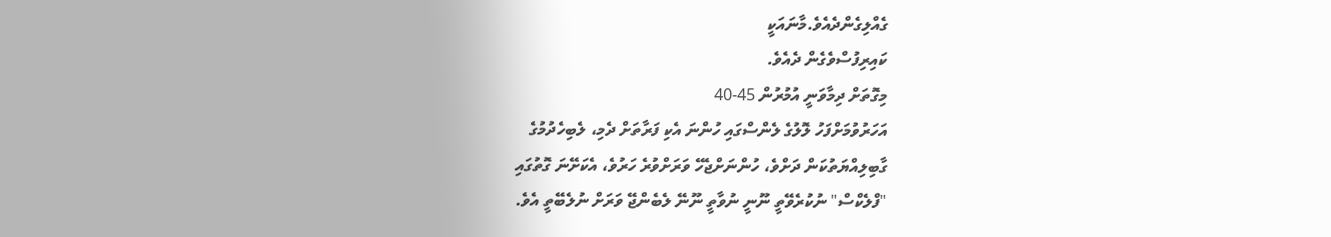ގެއްލިގެންދެއެވެ.މާނައަކީ
ކައިރިފުސްވެގެން ދެއެވެ.
މިގޮތަށް ދިމާވަނީ އުމުރުން 45-40
އަހަރުވުމަށްފަހު ލޮލުގެ ލެންސްގައި ހުންނަ އެކި ފަރާތަށް ދެމި، ލެބިހެދުމުގެ
ގާބިލިއްޔަތުކަން ދަށްވެ، ހުންނަށްޖެހޭ ވަރަށްވުރެ ހަރުވެ، އެކަށޭނަ ގޮތުގައި
"ފްލެކްސް" ނުކުރެވޭތީ ނޫނީ ނުވާތީ ނޫނޭ ލެބެންޖޭ ވަރަށް ނުލެބޭތީ އެވެ.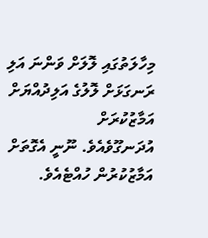މިހާލަތުގައި ލޮލަށް ވަންނަ އަލި ރަނގަޅަށް ލޮލުގެ އަލިދުއްޔަށް އަމާޒުކުރަށް
އުދަނގޫވެއެވެ. ނޫނީ އެގޮތަށް އަމާޒުކުރުން ހުއްޓެއެވެ.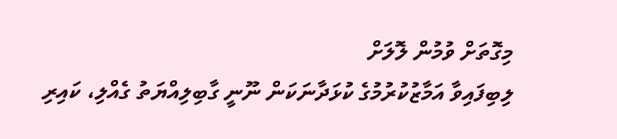މިގޮތަށް ވުމުން ލޮލަށް
ލިބިފައިވާ އަމާޒުކުރުމުގެ ކުޅަދާނަކަން ނޫނީ ގާބިލިއްޔަތު ގެއްލި، ކައިރި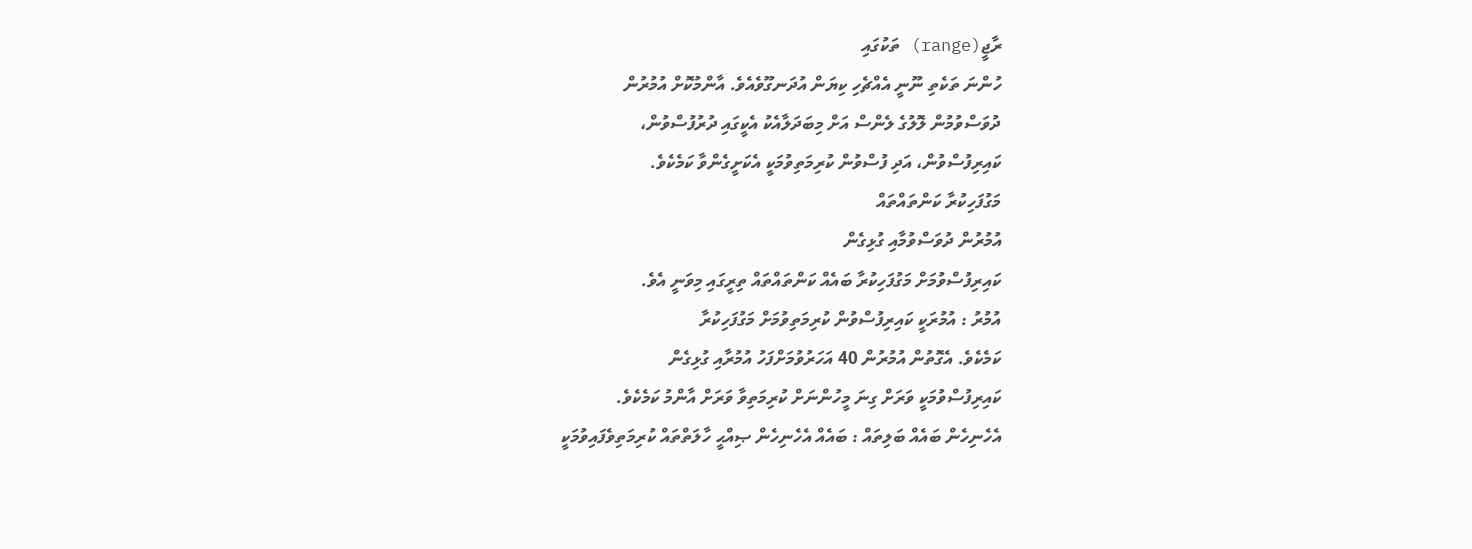ރާޖީ(range) ތަކުގައި
ހުންނަ ތަކެތި ނޫނީ އެއްޗެހި ކިޔަން އުދަނގޫވެއެވެ. އާންމުކޮށް އުމުރުން
ދުވަސްވުމުން ލޮލުގެ ލެންސް އަށް މިބަދަލާއެކު އެކީގައި ދުރުފުސްވުން،
ކައިރިފުސްވުން، އަދި ފުސްވުން ކުރިމަތިވުމަކީ އެކަށީގެންވާ ކަމެކެވެ.
މަގުފަހިކުރާ ކަންތައްތައް
އުމުރުން ދުވަސްވުމާއި ގުޅިގެން
ކައިރިފުސްވުމަށް މަގުފަހިކުރާ ބައެއް ކަންތައްތައް ތިރީގައި މިވަނީ އެވެ.
އުމުރު : އުމުރަކީ ކައިރިފުސްވުން ކުރިމަތިވުމަށް މަގުފަހިކުރާ
ކަމެކެވެ. އެގޮތުން އުމުރުން 40 އަހަރުވުމަށްފަހު އުމުރާއި ގުޅިގެން
ކައިރިފުސްވުމަކީ ވަރަށް ގިނަ މީހުންނަށް ކުރިމަތިވާ ވަރަށް އާންމު ކަމެކެވެ.
އެހެނިހެން ބައެއް ބަލިތައް : ބައެއް އެހެނިހެން ޞިއްޙީ ހާލަތްތައް ކުރިމަތިވެފައިވުމަކީ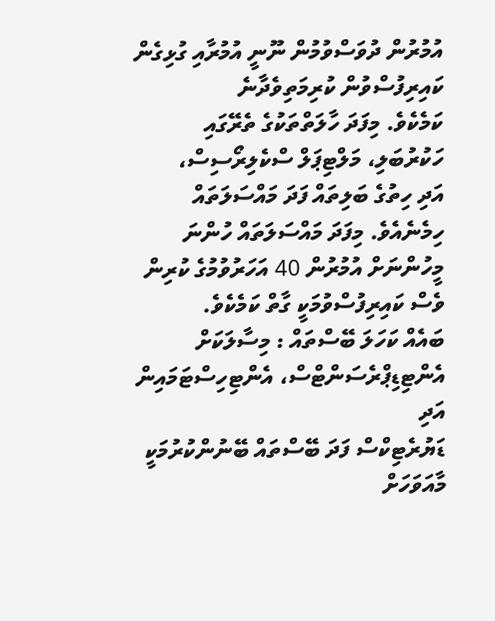އުމުރުން ދުވަސްވުމުން ނޫނީ އުމުރާއި ގުޅިގެން ކައިރިފުސްވުން ކުރިމަތިވެދާނެ
ކަމެކެވެ. މިފަދަ ހާލަތްތަކުގެ ތެރޭގައި ހަކުރުބަލި، މަލްޓިޕަލް ސްކެލިރޯސިސް،
އަދި ހިތުގެ ބަލިތައް ފަދަ މައްސަލަތައް ހިމެނެއެވެ. މިފަދަ މައްސަލަތައް ހުންނަ
މީހުންނަށް އުމުރުން 40 އަހަރުވުމުގެ ކުރިން ވެސް ކައިރިފުސްވުމަކީ ގާތް ކަމެކެވެ.
ބައެއް ކަހަލަ ބޭސްތައް : މިސާލަކަށް އެންޓިޑިޕްރެސަންޓްސް، އެންޓިހިސްޓަމައިން އަދި
ޑަޔުރެޓިކްސް ފަދަ ބޭސްތައް ބޭނުންކުރުމަކީ މާއަވަހަށް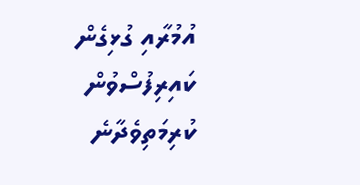އުމުރާއި ގުޅިގެން
ކައިރިފުސްވުން ކުރިމަތިވެދާނެ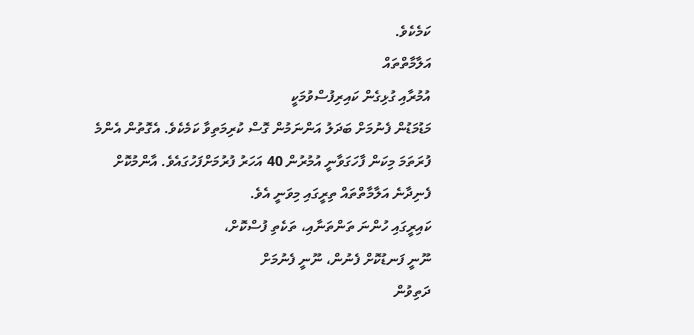ކަމެކެވެ.
އަލާމާތްތައް
އުމުރާއި ގުޅިގެން ކައިރިފުސްވުމަކީ
މަޑުމަޑުން ފެނުމަށް ބަދަލު އަންނަމުން ގޮސް ކުރިމަތިވާ ކަމެކެވެ. އެގޮތުން އެންމެ
ފުރަތަމަ މިކަން ފާހަގަވާނީ އުމުރުން 40 އަހަރު ފުރުމަށްފަހުގައެވެ. އާންމުކޮށް
ފެނިދާނެ އަލާމާތްތައް ތިރީގައި މިވަނީ އެވެ.
ކައިރީގައި ހުންނަ ތަންތަނާއި، ތަކެތި ފުސްކޮށް،
ނޫނީ ފަނޑުކޮށް ފެނުން، ނޫނީ ފެނުމަށް
ދަތިވުން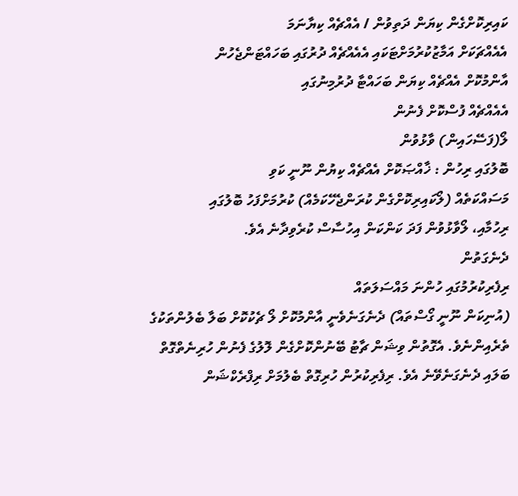ކައިރިކޮށްގެން ކިޔަން ދަތިވުން / އެއްޗެއް ކިޔާނަމަ
އެއެއްޗަކަށް އަމާޒުކުރުމަށްޓަކައި އެއެއްޗެއް ދުރުގައި ބަހައްޓަންޖެހުން
އާންމުކޮށް އެއްޗެއް ކިޔަން ބަހައްޓާ ދުރުމިނުގައި
އެއެއްޗެއް ފުސްކޮށް ފެނުން
ލޯ(ފަސޭހައިން) ވާޅުވުން
ބޮލުގައި ރިހުން : ޚާއްޞަކޮށް އެއްޗެއް ކިޔުން ނޫނީ ކަވި
މަސައްކަތެއް (ލޯކައިރިކޮށްގެން ކުރަންޖެހޭކަމެއް) ކުރުމަށްފަހު ބޮލުގައި
ރިހުމާއި، ލޯވާޅުވުން ފަދަ ކަންކަން އިހުސާސް ކުރެވިދާނެ އެވެ.
ދެނެގަތުން
ރިފެރިކުރުމުގައި ހުންނަ މައްސަލަތައް
(އުނިކަން ނޫނީ ގޯސްތައް) ދެނެގަނެވެނީ އާންމުކޮށް ލޯ ޗެކުކޮށް ބަލާ ބެލުންތަކުގެ
ތެރެއިންނެވެ. އެގޮތުން ވިޝަން ޗާޓު ބޭނުންކޮށްގެން ލޮލުގެ ފެނުން ހުރިނެތްގޮތް
ބަލައި ދެނެގަނެވޭނެ އެވެ. ރިފެރިކުރުން ހުރިގޮތް ބެލުމަށް ރިފްރެކްޝަން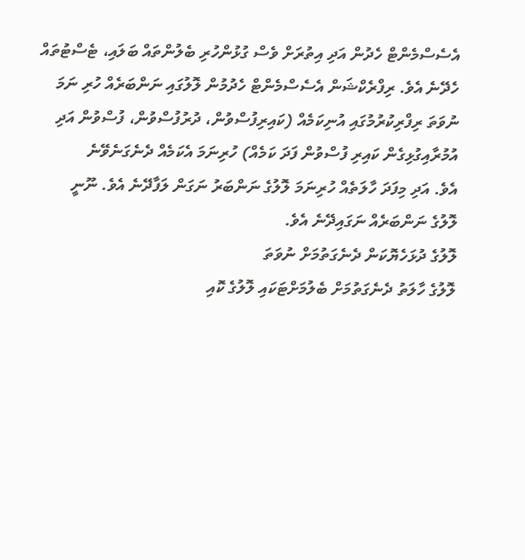އެސެސްމެންޓް ހެދުން އަދި އިތުރަށް ވެސް ގުޅުންހުރި ބެލުންތައް ބަލައި، ޓެސްޓުތައް
ހެދޭނެ އެވެ. ރިފްރެކްޝަން އެސެސްމެންޓް ހެދުމުން ލޮލުގައި ނަންބަރެއް ހުރި ނަމަ
ނުވަތަ ރިފްރިކުރުމުގައި އުނިކަމެއް (ކައިރިފުސްވުން، ދުރުފުސްވުން، ފުސްވުން އަދި
އުމުރާއިގުޅިގެން ކައިރި ފުސްވުން ފަދަ ކަމެއް) ހުރިނަމަ އެކަމެއް ދެނެގަނެވޭނެ
އެވެ. އަދި މިފަދަ ހާލަތެއް ހުރިނަމަ ލޮލުގެ ނަންބަރު ނަގަން ލަފާދޭނެ އެވެ. ނޫނީ
ލޮލުގެ ނަންބަރެއް ނަގައިދޭނެ އެވެ.
ލޮލުގެ ދުޅަހެޔޮކަން ދެނެގަތުމަށް ނުވަތަ
ލޮލުގެ ހާލަތު ދެނެގަތުމަށް ބެލުމަށްޓަކައި ލޮލުގެ ކޮއި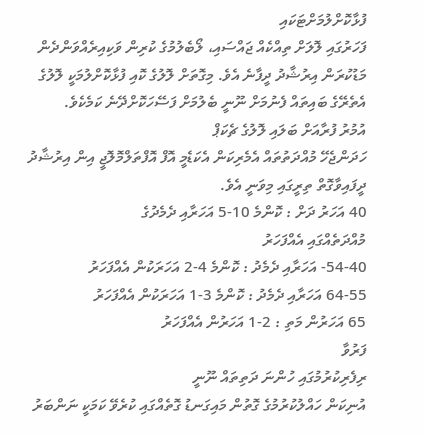ފުޅާކޮށްލުމަށްޓަކައި
ފަހަރުގައި ލޮލަށް ތިއްކެއް ޖައްސައި، ލޯބެލުމުގެ ކުރިން ވަކިއިރެއްވަންދެން
މަޑުކުރަން އިރުޝާދު ދީފާނެ އެވެ. މިގޮތަށް ލޮލުގެ ކޮއި ފުޅާކޮށްލުމަކީ ލޮލުގެ
އެތެރޭގެ ބައިތައް ފެނުމަށް ނޫނީ ބެލުމަށް ފަސޭހަކޮށްދޭނެ ކަމެކެވެ.
އުމުރު ފުރާއަށް ބަލައި ލޮލުގެ ޗެކަޕް
ހަދަންޖެހޭ މުއްދަތުތައް އެމެރިކަން އެކަޑެމީ އޮފް އޮފްތަލްމޮލޮޖީ އިން އިރުޝާދު
ދީފައިވާގޮތް ތިރީގައި މިވަނީ އެވެ.
40 އަހަރު ދަށް : ކޮންމެ 10-5 އަހަރާއި ދެމެދުގެ
މުއްދަތެއްގައި އެއްފަހަރު
54-40- އަހަރާއި ދެމެދު : ކޮންމެ 4-2 އަހަރަކުން އެއްފަހަރު
64-55 އަހަރާއި ދެމެދު : ކޮންމެ 3-1 އަހަރަކުން އެއްފަހަރު
65 އަހަރުން މަތި : 2-1 އަހަރުން އެއްފަހަރު
ފަރުވާ
ރިފެރިކުރުމުގައި ހުންނަ ދަތިތައް ނޫނީ
އުނިކަން ހައްލުކުރުމުގެ ގޮތުން މައިގަނޑު ގޮތެއްގައި ކުރެވޭ ކަމަކީ ނަންބަރު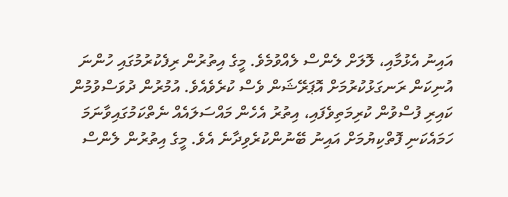އައިނު އެޅުމާއި، ލޮލަށް ލެންސް ލެއްވުމެވެ. މީގެ އިތުރުން ރިފެކުރުމުގައި ހުންނަ
އުނިކަން ރަނގަޅުކުރުމަށް އޮޕަރޭޝަން ވެސް ކުރެވެއެވެ. އުމުރުން ދުވަސްވުމުން
ކައިރި ފުސްވުން ކުރިމަތިވެފައި، އިތުރު އެހެން މައްސަލައެއް ނެތްކަމުގައިވާނަމަ
ހަމައެކަނި ފޮތްކިޔުމަށް އައިނު ބޭނުންކުރެވިދާނެ އެވެ. މީގެ އިތުރުން ލެންސް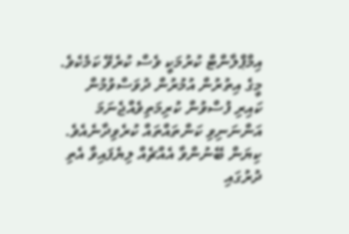އިމްޕްލާންޓް ކުރުމަކީ ވެސް ކުރެވޭ ކަމެކެވެ.
މީގެ އިތުރުން އުމުރުން ދުވަސްވުމުން
ކައިރި ފުސްވުން ކުރިމަތިވެއްޖެނަމަ އަންނަނިވި ކަންތައްތައް ކުރެވިދާނެއެވެ.
ކިޔަން ބޭނުންވާ އެއްޗެއް ލިޔެފައިވާ އެތި ދުރުގައި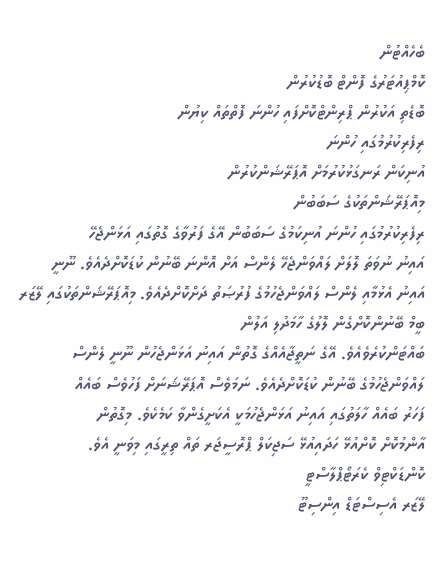ބެހެއްޓުން
ކޮމްޕިއުޓަރުގެ ފޮންޓް ބޮޑުކުރުން
ބޮޑެތި އަކުރުން ޕްރިންޓްކޮށްފައި ހުންނަ ފޮތްތައް ކިޔުން
ރިފެރިކުރުމުގައި ހުންނަ
އުނިކަން ރަނގަޅުކުރުމަށް އޮޕަރޭޝަންކުރުން
މިއޮޕަރޭޝަންތަކުގެ ސަބަބުން
ރިފެރިކުރުމުގައި ހުންނަ އުނިކަމުގެ ސަބަބުން އޭގެ ފަރުވާގެ ގޮތުގައި އަޅަންޖެހޭ
އައިނު ނުވަތަ ލޮލަށް ލައްވަންޖެހޭ ލެންސް އަށް އޮންނަ ބޭނުން ކުޑަކޮށްދެއެވެ. ނޫނީ
އައިނު އެޅުމާއި ލެންސް ލައްވަންޖެހުމުގެ ފުރުޞަތު ދަށްކޮށްދެއެވެ. މިއޮޕަރޭޝަންތަކުގައި ލޭޒަރ ބީމް ބޭނުންކޮށްގެން ލޮލުގެ ހާމަދުލި އަލުން
ބައްޓަންކުރެވެއެވެ. އޭގެ ނަތީޖާއެއްގެ ގޮތުން އައިނު އަޅަންޖެހުން ނޫނީ ލެންސް
ލައްވަންޖެހުމުގެ ބޭނުން ކުޑަކޮށްދެއެވެ. ނަމަވެސް އޮޕަރޭޝަނަށް ފަހުވެސް ބައެއް
ފަހަރު ބައެއް ހާލަތުގައި އައިނު އަޅަންޖެހުމަކީ އެކަށީގެންވާ ކަމެކެވެ. މިގޮތުން
އާންމުކޮށް ކޮށްއުޅޭ ހަދައިއުޅޭ ސަޖިކަލް ޕްރޮސީޖަރ ތައް ތިރީގައި މިވަނީ އެވެ.
ކޮންޑަކްޓިވް ކެރަޓޯޕްލާސްޓީ
ލޭޒަރ އެސިސްޓަޑް އިންސިޓޫ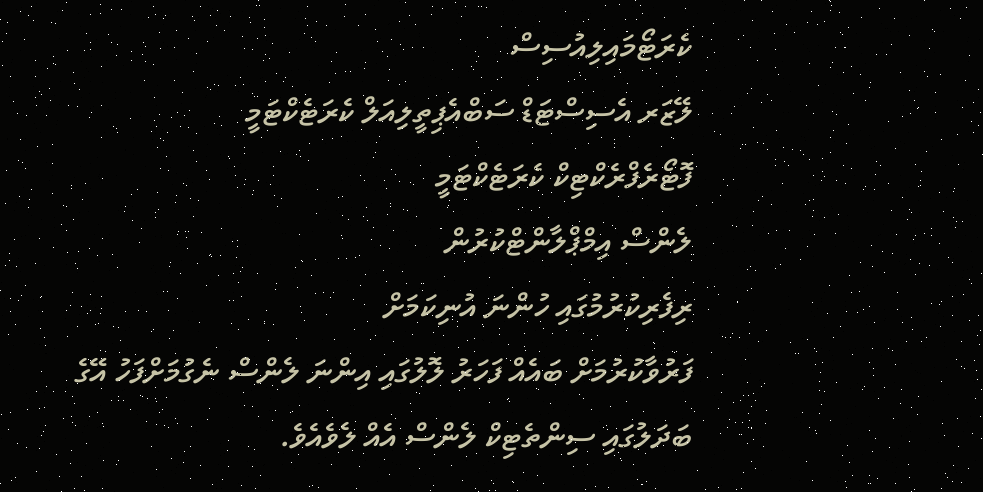ކެރަޓޯމައިލިއުސިސް
ލޭޒަރ އެސިސްޓަޑް ސަބްއެޕިތީލިއަލް ކެރަޓެކްޓަމީ
ފޮޓޯރެފްރެކްޓިކް ކެރަޓެކްޓަމީ
ލެންސް އިމްޕްލާންޓްކުރުން
ރިފެރިކުރުމުގައި ހުންނަ އުނިކަމަށް
ފަރުވާކުރުމަށް ބައެއް ފަހަރު ލޮލުގައި އިންނަ ލެންސް ނެގުމަށްފަހު އޭގެ
ބަދަލުގައި ސިންތެޓިކް ލެންސް އެއް ލެވެއެވެ.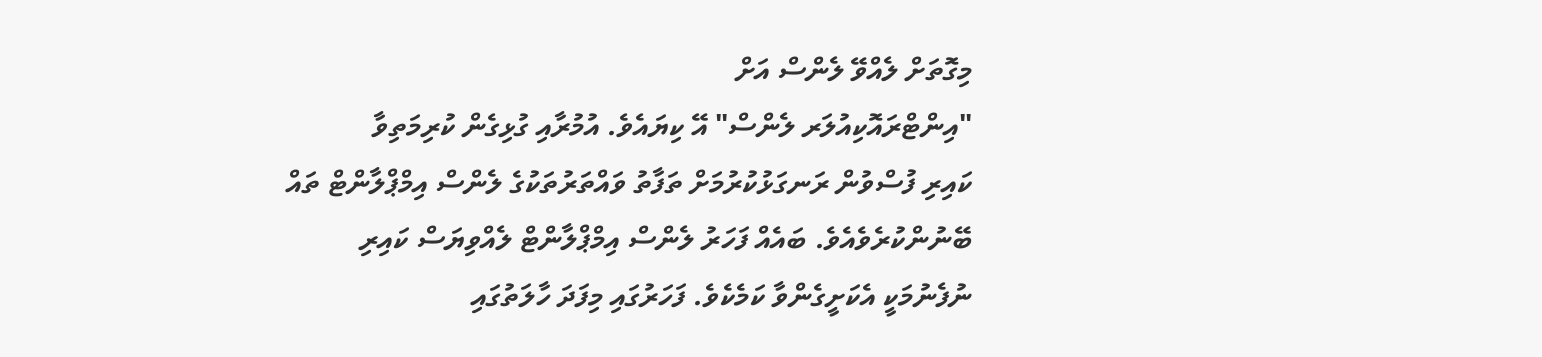މިގޮތަށް ލެއްވޭ ލެންސް އަށް
"އިންޓްރައޮކިއުލަރ ލެންސް" އޭ ކިޔައެވެ. އުމުރާއި ގުޅިގެން ކުރިމަތިވާ
ކައިރި ފުސްވުން ރަނގަޅުކުރުމަށް ތަފާތު ވައްތަރުތަކުގެ ލެންސް އިމްޕްލާންޓް ތައް
ބޭނުންކުރެވެއެވެ. ބައެއް ފަހަރު ލެންސް އިމްޕްލާންޓް ލެއްވިޔަސް ކައިރި
ނުފެނުމަކީ އެކަށީގެންވާ ކަމެކެވެ. ފަހަރުގައި މިފަދަ ހާލަތުގައި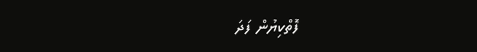ފޮތްކިޔުން ފަދަ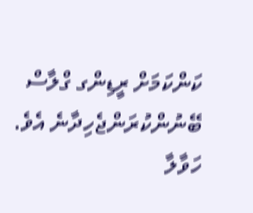ކަންކަމަށް ރީޑިންގ ގްލާސް ބޭނުންކުރަންޖެހިދާނެ އެވެ.
ހަވާލާ